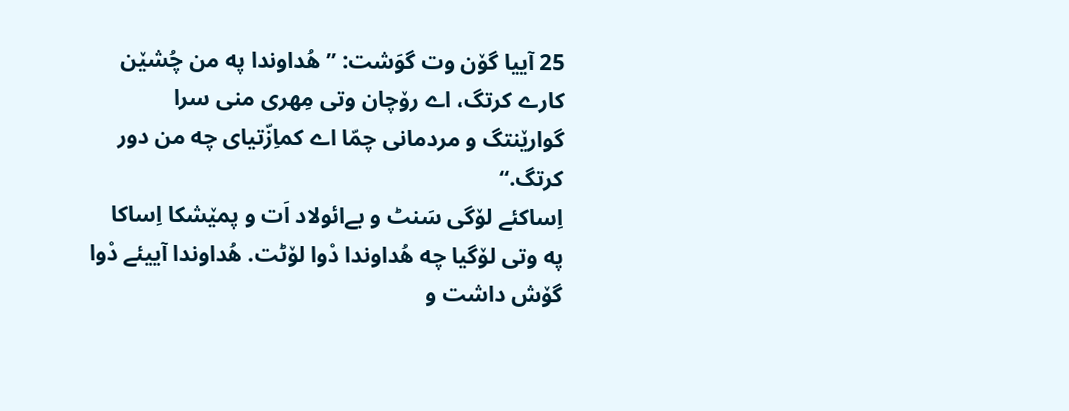25 آییا گۆن وت گوَشت: ”هُداوندا په من چُشێن کارے کرتگ، اے رۆچان وتی مِهری منی سرا گوارێنتگ و مردمانی چمّا اے کماِزّتیای چه من دور کرتگ.“
اِساکئے لۆگی سَنٹ و بےائولاد اَت و پمێشکا اِساکا په وتی لۆگیا چه هُداوندا دْوا لۆٹت. هُداوندا آییئے دْوا گۆش داشت و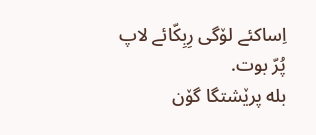اِساکئے لۆگی رِبِکّائے لاپ پُرّ بوت.
بله پرێشتگا گۆن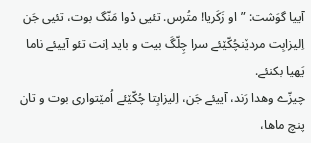آییا گوَشت: ”او زَکَریا! متُرس. تئیی دْوا مَنّگ بوت، تئیی جَن اِلیزابِت مردێنچُکّێئے سرا چِلّگَ بیت و باید اِنت تئو آییئے ناما یَهیا بکنئے.
چیزّے وهدا رَند، آییئے جَن، اِلیزابِتا چُکّێئے اُمێتواری بوت و تان پنچ ماها،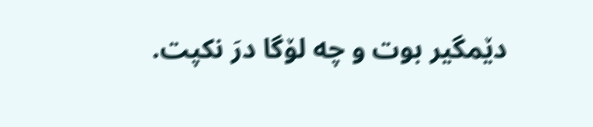دێمگیر بوت و چه لۆگا درَ نکپت.